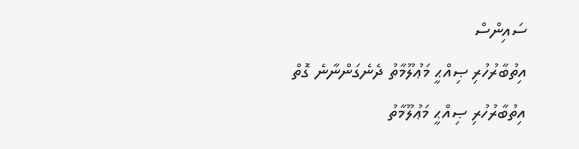ސައިންސް
އިތުބާރުހުރި ޞިއްޙީ މަޢުލޫމާތު ދެނެގަންނާނެ ގޮތް
އިތުބާރުހުރި ޞިއްޙީ މަޢުލޫމާތު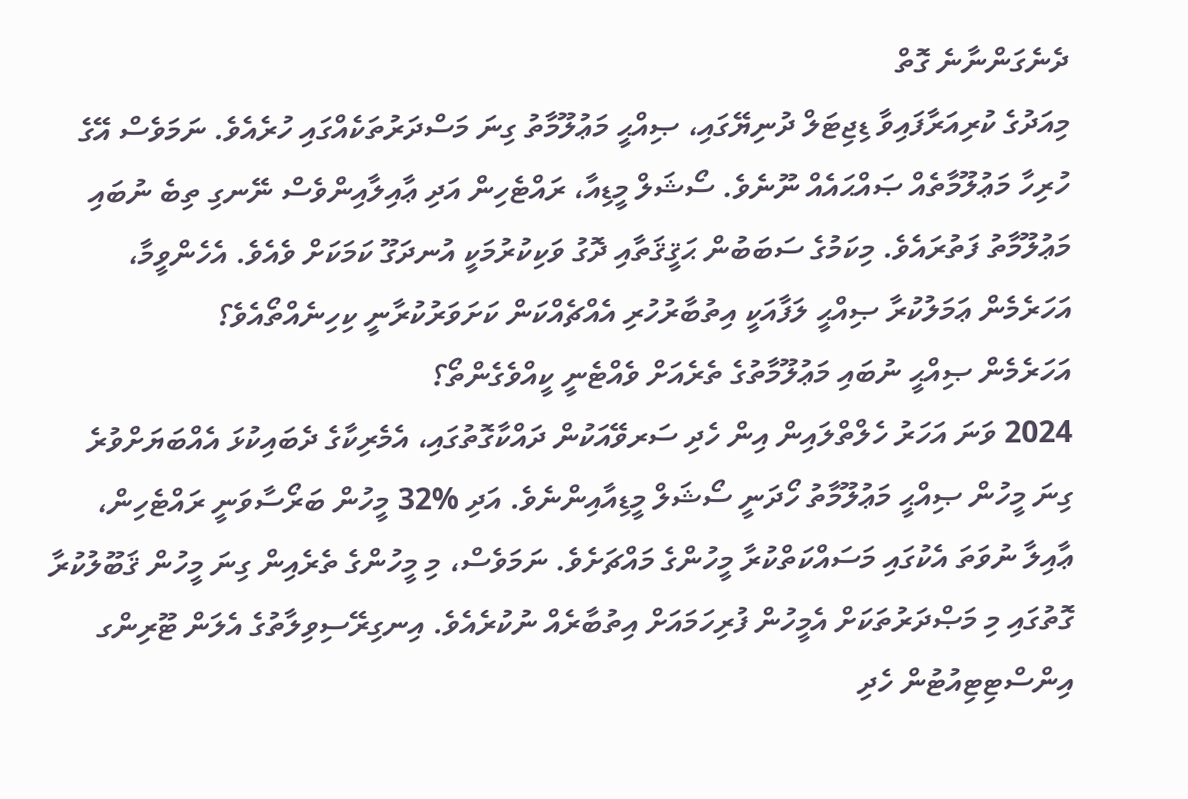ދެނެގަންނާނެ ގޮތް
މިއަދުގެ ކުރިއަރާފައިވާ ޑިޖިޓަލް ދުނިޔޭގައި، ޞިއްޙީ މަޢުލޫމާތު ގިނަ މަސްދަރުތަކެއްގައި ހުރެއެވެ. ނަމަވެސް އޭގެ ހުރިހާ މަޢުލޫމާތެއް ޞައްޙައެއް ނޫނެވެ. ސޯޝަލް މީޑިއާ، ރައްޓެހިން އަދި ޢާއިލާއިންވެސް ނޭނގި ތިބެ ނުބައި މަޢުލޫމާތު ފަތުރައެވެ. މިކަމުގެ ސަބަބުން ޙަޤީޤަތާއި ދޮގު ވަކިކުރުމަކީ އުނދަގޫ ކަމަކަށް ވެއެވެ. އެހެންވީމާ، އަހަރެމެން ޢަމަލުކުރާ ޞިއްޙީ ލަފާއަކީ އިތުބާރުހުރި އެއްޗެއްކަން ކަށަވަރުކުރާނީ ކިހިނެއްތޯއެވެ؟
އަހަރެމެން ޞިއްޙީ ނުބައި މަޢުލޫމާތުގެ ތެރެއަށް ވެއްޓެނީ ކީއްވެގެންތޯ؟
2024 ވަނަ އަހަރު ހެލްތްލައިން އިން ހެދި ސަރވޭއަކުން ދައްކާގޮތުގައި، އެމެރިކާގެ ދެބައިކުޅަ އެއްބަޔަށްވުރެ ގިނަ މީހުން ޞިއްޙީ މަޢުލޫމާތު ހޯދަނީ ސޯޝަލް މީޑިއާއިންނެވެ. އަދި %32 މީހުން ބަރޯސާވަނީ ރައްޓެހިން، ޢާއިލާ ނުވަތަ އެކުގައި މަސައްކަތްކުރާ މީހުންގެ މައްޗަށެވެ. ނަމަވެސް، މި މީހުންގެ ތެރެއިން ގިނަ މީހުން ޤަބޫލުކުރާ ގޮތުގައި މި މަޞްދަރުތަކަށް އެމީހުން ފުރިހަމައަށް އިތުބާރެއް ނުކުރެއެވެ. އިނގިރޭސިވިލާތުގެ އެލަން ޓޫރިންގ އިންސްޓިޓިއުޓުން ހެދި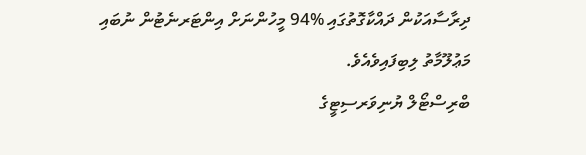ދިރާސާއަކުން ދައްކާގޮތުގައި %94 މީހުންނަށް އިންޓަރނެޓުން ނުބައި މަޢުލޫމާތު ލިބިފައިވެއެވެ.
ބްރިސްޓޯލް ޔުނިވަރސިޓީގެ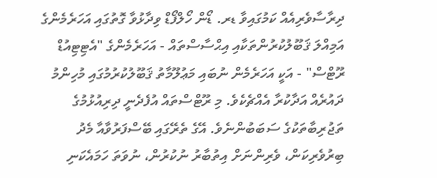ދިރާސާވެރިއެއް ކަމުގައިވާ ޑރ. ޑޯން ހޯލްފޯޑް ވިދާޅުވާ ގޮތުގައި އަހަރެމެންގެ އަމިއްލަ ޤަބޫލުކުރުންތަކާއި އިޙްސާސްތައް - އަހަރެމެންގެ "އެޓިޓިއުޑް ރޫޓްސް" - އަކީ އަހަރެމެން ނުބައި މަޢުލޫމާތު ޤަބޫލުކުރުމުގައި މުހިންމު ދައުރެއް އަދާކުރާ އެއްޗެކެވެ. މި ރޫޓްސްތައް އުފެދެނީ ދިރިއުޅުމުގެ ތަޖުރިބާތަކުގެ ސަބަބުންނެވެ. އޭގެ ތެރޭގައި ބޭސްފަރުވާއާ މެދު ބިރުވެރިކަން، ވެރިންނަށް އިތުބާރު ނުކުރުން، ނުވަތަ ހަމައެކަނި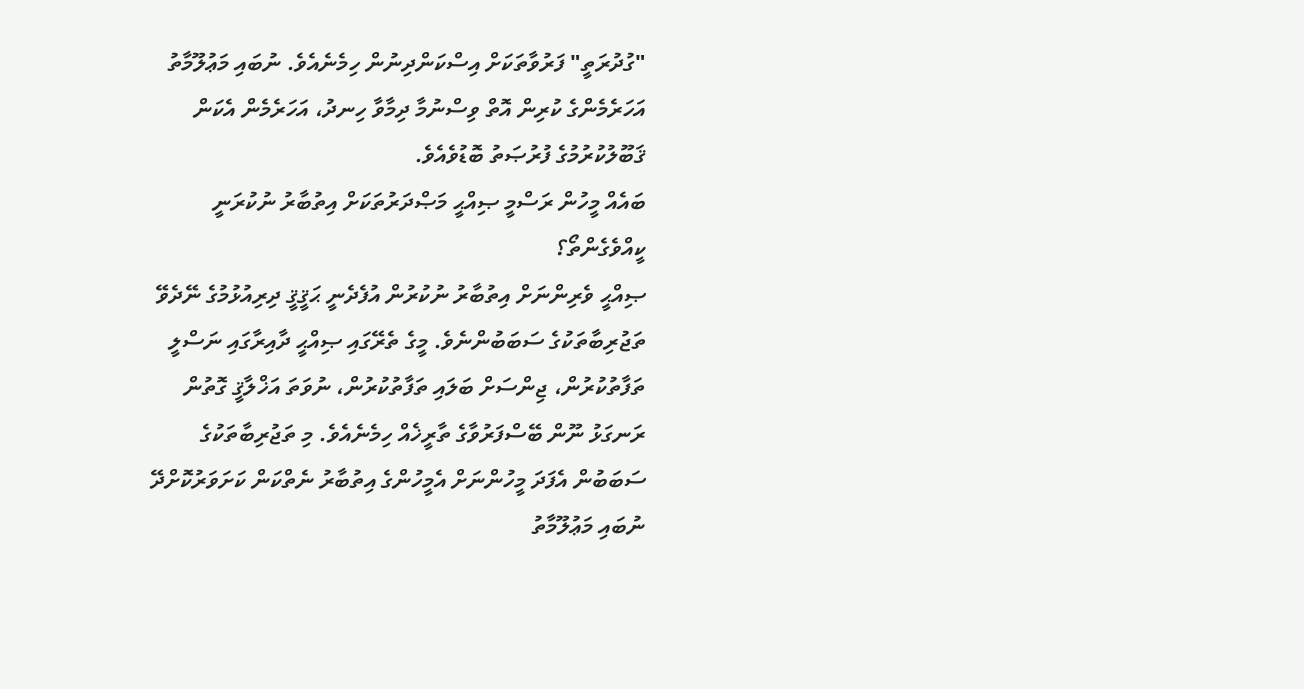"ގުދުރަތީ" ފަރުވާތަކަށް އިސްކަންދިނުން ހިމެނެއެވެ. ނުބައި މަޢުލޫމާތު އަހަރެމެންގެ ކުރިން އޮތް ވިސްނުމާ ދިމާވާ ހިނދު، އަހަރެމެން އެކަން ޤަބޫލުކުރުމުގެ ފުރުޞަތު ބޮޑުވެއެވެ.
ބައެއް މީހުން ރަސްމީ ޞިއްޙީ މަޞްދަރުތަކަށް އިތުބާރު ނުކުރަނީ ކީއްވެގެންތޯ؟
ޞިއްޙީ ވެރިންނަށް އިތުބާރު ނުކުރުން އުފެދެނީ ޙަޤީޤީ ދިރިއުޅުމުގެ ނޭދެވޭ ތަޖުރިބާތަކުގެ ސަބަބުންނެވެ. މީގެ ތެރޭގައި ޞިއްޙީ ދާއިރާގައި ނަސްލީ ތަފާތުކުރުން، ޖިންސަށް ބަލައި ތަފާތުކުރުން، ނުވަތަ އަޚްލާޤީ ގޮތުން ރަނގަޅު ނޫން ބޭސްފަރުވާގެ ތާރީޚެއް ހިމެނެއެވެ. މި ތަޖުރިބާތަކުގެ ސަބަބުން އެފަދަ މީހުންނަށް އެމީހުންގެ އިތުބާރު ނެތްކަން ކަށަވަރުކޮށްދޭ ނުބައި މަޢުލޫމާތު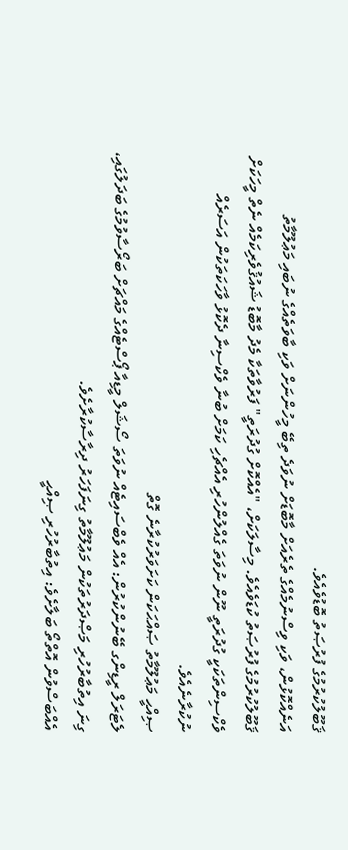ޤަބޫލުކުރުމުގެ ފުރުޞަތު ބޮޑުވެއެވެ.
އަނެއްކޮޅުން، ވަކި ވިސްނުމެއްގެ ތެރެއަށް މާބޮޑަށް ނުވަދެ ތިބޭ މީހުންނަށް ވަކި ބާވަތެއްގެ ނުބައި މަޢުލޫމާތު ޤަބޫލުކުރުމުގެ ފުރުޞަތު ކުޑަވެއެވެ. މިސާލަކަށް، "އެއްކޮށް ގުދުރަތީ" ފަރުވާތަކާ މެދު މާބޮޑު ޝައުޤުވެރިކަމެއް ނެތް މީހަކަށް ވެކްސިންތަކަކީ ގުދުރަތީ ނޫން ނުވަތަ ގެއްލުންހުރި އެއްޗެހި ކަމަށް ބުނާ ވެކްސިނާ ދެކޮޅު ވާހަކަތަކުން އަސަރެއް ނުކުރާނެއެވެ.
ޞިއްޙީ މަޢުލޫމާތު ޞައްޙަކަން ކަށަވަރުކުރާނެ ގޮތް
ލެޓަރަލް ރީޑިންގ ބޭނުންކުރުން: އެއް ވެބްސައިޓެއް ނުވަތަ ސޯޝަލް މީޑިއާ ޕޯސްޓެއްގެ މައްޗަށް ބަރޯސާވުމުގެ ބަދަލުގައި، ގިނަ އިތުބާރުހުރި މަޞްދަރުތަކުން މަޢުލޫމާތު ގިނަފަހަރު ދިރާސާކުރާށެވެ.
އެއްބަސްވުން އޮތްތޯ ބަލާށެވެ: އިތުބާރުހުރި ޞިއްޙީ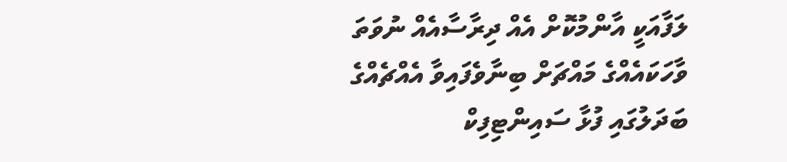ލަފާއަކީ އާންމުކޮށް އެއް ދިރާސާއެއް ނުވަތަ ވާހަކައެއްގެ މައްޗަށް ބިނާވެފައިވާ އެއްޗެއްގެ ބަދަލުގައި ފުޅާ ސައިންޓިފިކް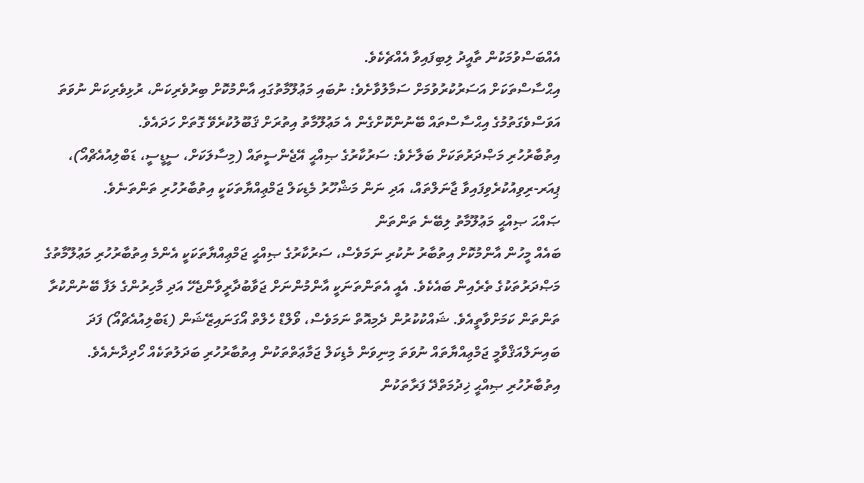އެއްބަސްވުމަކުން ތާއީދު ލިބިފައިވާ އެއްޗެކެވެ.
އިޙްސާސްތަކަށް އަސަރުކުރުވުމަށް ސަމާލުވާށެވެ: ނުބައި މަޢުލޫމާތުގައި އާންމުކޮށް ބިރުވެރިކަން، ރުޅިވެރިކަން ނުވަތަ އަވަސްވެގަތުމުގެ އިޙްސާސްތައް ބޭނުންކޮށްގެން އެ މަޢުލޫމާތު އިތުރަށް ޤަބޫލުކުރެވޭ ގޮތަށް ހަދައެވެ.
އިތުބާރުހުރި މަޞްދަރުތަކަށް ބަލާށެވެ: ސަރުކާރުގެ ޞިއްޙީ އޭޖެންސީތައް (މިސާލަކަށް، ސީޑީސީ، ޑަބްލިއުއެޗްއޯ)، ޕިއަރ-ރިވިއުކުރެވިފައިވާ ޖާނަލްތައް، އަދި ނަން މަޝްހޫރު މެޑިކަލް ޖަމްޢިއްޔާތަކަކީ އިތުބާރުހުރި ތަންތަނެވެ.
ޞައްޙަ ޞިއްޙީ މަޢުލޫމާތު ލިބޭނެ ތަންތަން
ބައެއް މީހުން އާންމުކޮށް އިތުބާރު ނުކުރި ނަމަވެސް، ސަރުކާރުގެ ޞިއްޙީ ޖަމްޢިއްޔާތަކަކީ އެންމެ އިތުބާރުހުރި މަޢުލޫމާތުގެ މަޞްދަރުތަކުގެ ތެރެއިން ބައެކެވެ. އެއީ އެތަންތަނަކީ އާންމުންނަށް ޖަވާބުދާރީވާންޖެހޭ އަދި މާހިރުންގެ ލަފާ ބޭނުންކުރާ ތަންތަން ކަމަށްވާތީއެވެ. ޝައްކުކުރުން ދެމިއޮތް ނަމަވެސް، ވޯލްޑް ހެލްތް އޯގަނައިޒޭޝަން (ޑަބްލިއުއެޗްއޯ) ފަދަ ބައިނަލްއަޤްވާމީ ޖަމްޢިއްޔާތައް ނުވަތަ މިނިވަން މެޑިކަލް ޖަމާޢަތްތަކުން އިތުބާރުހުރި ބަދަލުތަކެއް ހޯދިދާނެއެވެ.
އިތުބާރުހުރި ޞިއްޙީ ޚިދުމަތްދޭ ފަރާތަކުން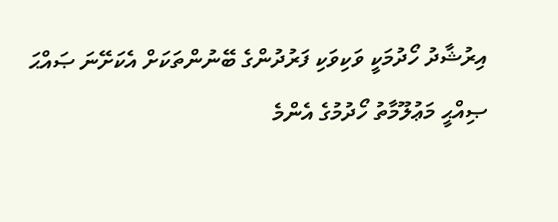އިރުޝާދު ހޯދުމަކީ ވަކިވަކި ފަރުދުންގެ ބޭނުންތަކަށް އެކަށޭނަ ޞައްޙަ ޞިއްޙީ މަޢުލޫމާތު ހޯދުމުގެ އެންމެ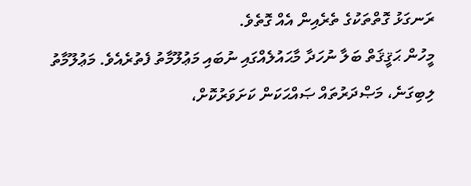ރަނގަޅު ގޮތްތަކުގެ ތެރެއިން އެއް ގޮތެވެ.
މީހުން ޙަޤީޤަތް ބަލާ ނުހަދާ މާޙައުލެއްގައި ނުބައި މަޢުލޫމާތު ފެތުރެއެވެ. މަޢުލޫމާތު ލިބިގަނެ، މަޞްދަރުތައް ޞައްޙަކަން ކަށަވަރުކޮށް،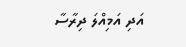އަދި އަމިއްލަ ދިރާސާ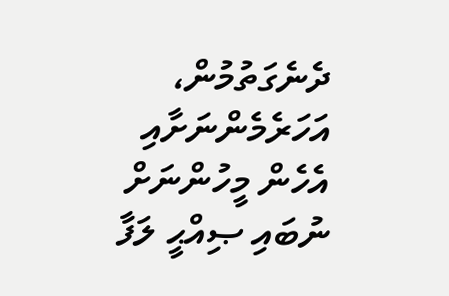ދެނެގަތުމުން، އަހަރެމެންނަށާއި އެހެން މީހުންނަށް ނުބައި ޞިއްޙީ ލަފާ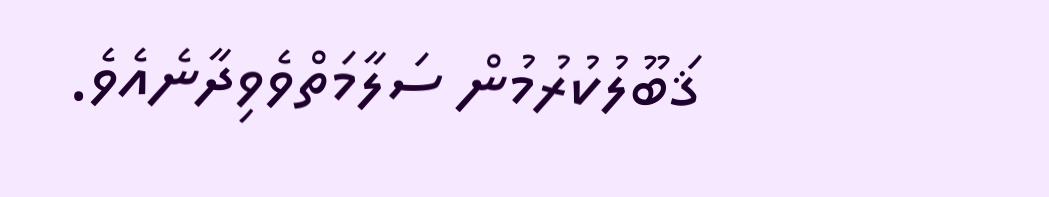ޤަބޫލުކުރުމުން ސަލާމަތްވެވިދާނެއެވެ.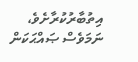އިތުބާރުކުރާށެވެ، ނަމަވެސް ޞައްޙަކަން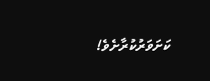ކަށަވަރުކުރާށެވެ!